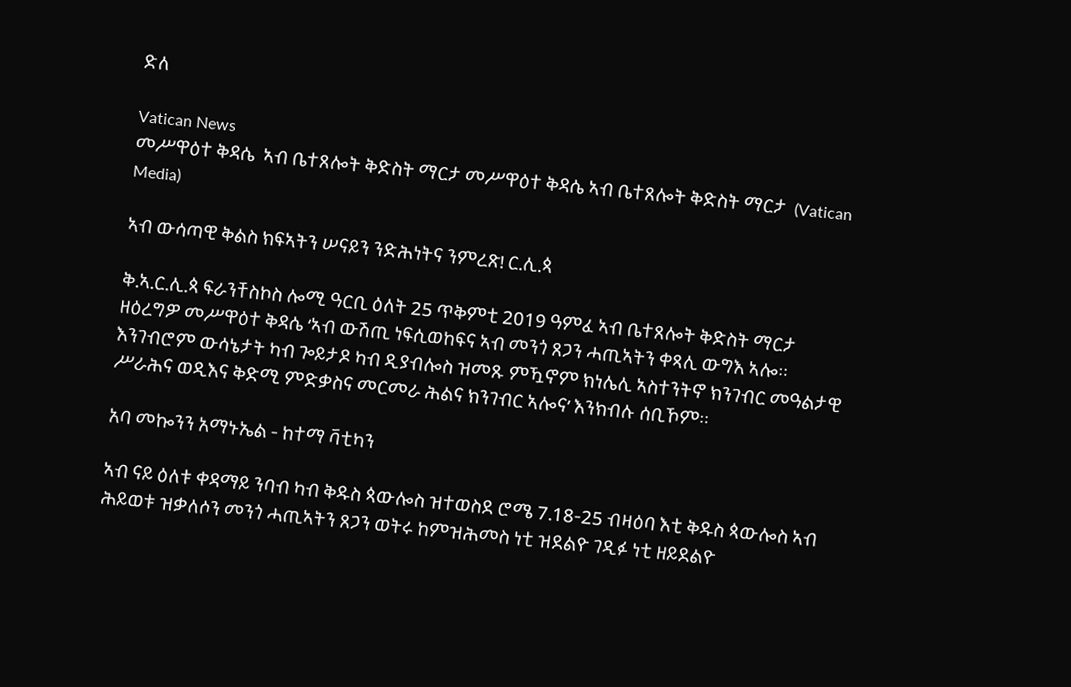ድለ

Vatican News
መሥዋዕተ ቅዳሴ  ኣብ ቤተጸሎት ቅድስት ማርታ መሥዋዕተ ቅዳሴ ኣብ ቤተጸሎት ቅድስት ማርታ  (Vatican Media)

ኣብ ውሳጣዊ ቅልስ ክፍኣትን ሠናይን ንድሕነትና ንምረጽ! ር.ሊ.ጳ

ቅ.ኣ.ር.ሊ.ጳ ፍራንቸስኮስ ሎሚ ዓርቢ ዕለት 25 ጥቅምቲ 2019 ዓምፈ ኣብ ቤተጸሎት ቅድስት ማርታ ዘዕረግዎ መሥዋዕተ ቅዳሴ ‘ኣብ ውሽጢ ነፍሲወከፍና ኣብ መንጎ ጸጋን ሓጢኣትን ቀጻሊ ውግእ ኣሎ። እንገብሮም ውሳኔታት ካብ ጐይታዶ ካብ ዲያብሎስ ዝመጹ ምዃኖም ክነሌሊ ኣስተንትኖ ክንገብር መዓልታዊ ሥራሕና ወዲእና ቅድሚ ምድቃስና መርመራ ሕልና ክንገብር ኣሎና’ እንክብሉ ሰቢኾም።

አባ መኰንን አማኑኤል - ከተማ ቫቲካን

ኣብ ናይ ዕለቱ ቀዳማይ ንባብ ካብ ቅዱስ ጳውሎስ ዝተወስደ ሮሜ 7.18-25 ብዛዕባ እቲ ቅዱስ ጳውሎስ ኣብ ሕይወቱ ዝቃለሶን መንጎ ሓጢኣትን ጸጋን ወትሩ ከምዝሕመስ ነቲ ዝደልዮ ገዲፉ ነቲ ዘይደልዮ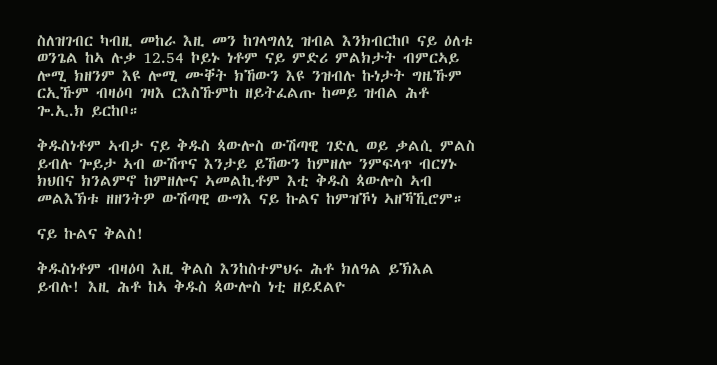ስለዝገብር ካብዚ መከራ እዚ መን ከገላግለኒ ዝብል እንክብርከቦ ናይ ዕለቱ ወንጌል ከኣ ሉቃ 12.54 ኮይኑ ነቶም ናይ ምድሪ ምልክታት ብምርኣይ ሎሚ ክዘንም እዩ ሎሚ ሙቐት ክኸውን እዩ ንዝብሉ ኩነታት ግዜኹም ርኢኹም ብዛዕባ ገዛእ ርእስኹምከ ዘይትፈልጡ ከመይ ዝብል ሕቶ ጐ.ኢ.ክ ይርከቦ።

ቅዱስነቶም ኣብታ ናይ ቅዱስ ጳውሎስ ውሽጣዊ ገድሊ ወይ ቃልሲ ምልስ ይብሉ ጐይታ ኣብ ውሽጥና እንታይ ይኸውን ከምዘሎ ንምፍላጥ ብርሃኑ ክህበና ክንልምኖ ከምዘሎና ኣመልኪቶም እቲ ቅዱስ ጳውሎስ ኣብ መልእኽቱ ዘዘንትዎ ውሽጣዊ ውግእ ናይ ኩልና ከምዝኾነ ኣዘኻኺሮም።

ናይ ኩልና ቅልስ!

ቅዱስነቶም ብዛዕባ እዚ ቅልስ እንከስተምህሩ ሕቶ ክለዓል ይኽእል ይብሉ! እዚ ሕቶ ከኣ ቅዱስ ጳውሎስ ነቲ ዘይደልዮ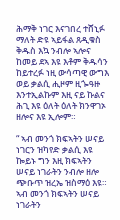ሕማቅ ነገር እናገበረ ተሸኒፉ ማለት ድዩ ኣይፋል ጸዲቁስ ቅዱስ እኳ ንብሎ ኣሎና ከመይ ደኣ እዩ እቶም ቅዱሳን ከይተረፉ ነዚ ውሳጣዊ ውግእ ወይ ቃልሲ ሒዞም ዚጐዓዙ እንተኢልኩም እዚ ናይ ኩልና ሕጊ እዩ ዕለት ዕለት ክንዋገኦ ዘሎና እዩ ኢሎም።

“ ኣብ መንጎ ክፍኣትን ሠናይ ነገርን ዝካየድ ቃልሲ እዩ ኰይኑ ግን እዚ ክፍኣትን ሠናይ ነገራትን ንብሎ ዘሎ ጭቡጥ ዝረኤ ዝስማዕ እዩ። ኣብ መንጎ ክፍኣትን ሠናይ ነገራትን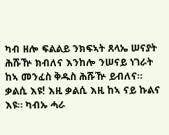ካብ ዘሎ ፍልልይ ንክፍኣት ጸላኤ ሠናያት ሕሹዅ ክብለና እንከሎ ንሠናይ ነገራት ከኣ መንፈስ ቅዱስ ሕሹዅ ይብለና። ቃልሲ እዩ! እዚ ቃልሲ እዚ ከኣ ናይ ኩልና እዩ። ካብኡ ሓራ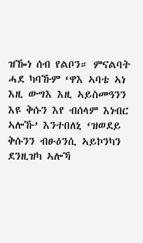ዝዀነ ሰብ የልቦን። ምናልባት ሓደ ካባኹም ‘ዋእ ኣባቴ ኣነ እዚ ውግእ እዚ ኣይስመዓንን እዩ ቅሱን እየ ብሰላም እነብር ኣሎኹ’ እንተበለኒ ‘ዝወደይ ቅሱንን ብፁዕንሲ ኣይኮንካን ደንዚዝካ ኣሎኻ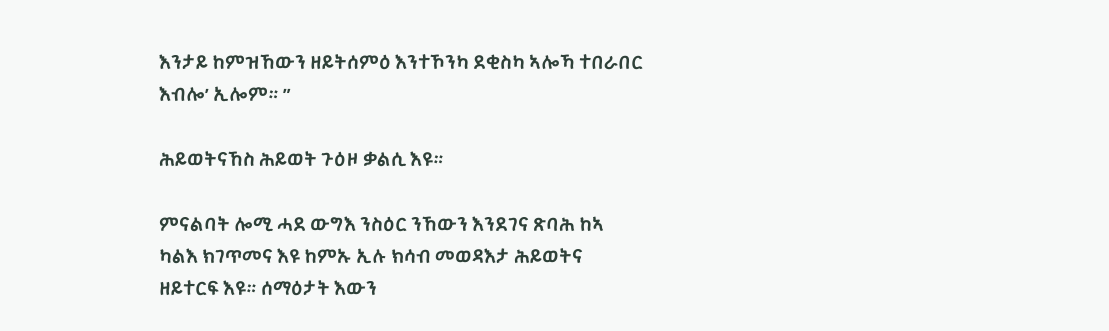እንታይ ከምዝኸውን ዘይትሰምዕ እንተኾንካ ደቂስካ ኣሎኻ ተበራበር እብሎ’ ኢሎም። ”

ሕይወትናኸስ ሕይወት ጉዕዞ ቃልሲ እዩ።

ምናልባት ሎሚ ሓደ ውግእ ንስዕር ንኸውን እንደገና ጽባሕ ከኣ ካልእ ክገጥመና እዩ ከምኡ ኢሉ ክሳብ መወዳእታ ሕይወትና ዘይተርፍ እዩ። ሰማዕታት እውን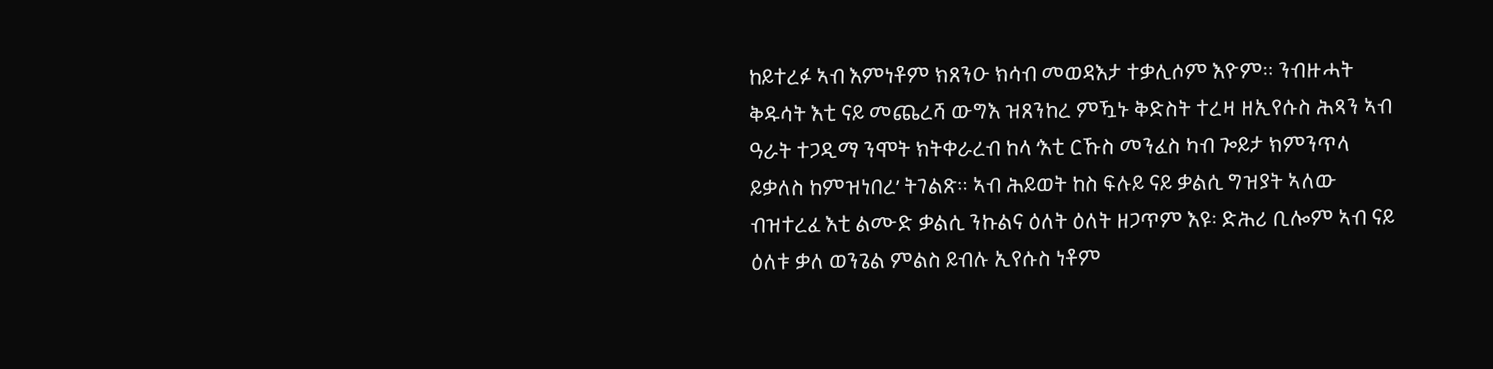ከይተረፉ ኣብ እምነቶም ክጸንዑ ክሳብ መወዳእታ ተቃሊሶም እዮም። ንብዙሓት ቅዱሳት እቲ ናይ መጨረሻ ውግእ ዝጸንከረ ምዃኑ ቅድስት ተረዛ ዘኢየሱስ ሕጻን ኣብ ዓራት ተጋዲማ ንሞት ክትቀራረብ ከላ ‘እቲ ርኹስ መንፈስ ካብ ጐይታ ክምንጥላ ይቃለስ ከምዝነበረ’ ትገልጽ። ኣብ ሕይወት ከስ ፍሉይ ናይ ቃልሲ ግዝያት ኣለው ብዝተረፈ እቲ ልሙድ ቃልሲ ንኩልና ዕለት ዕለት ዘጋጥም እዩ፡ ድሕሪ ቢሎም ኣብ ናይ ዕለቱ ቃለ ወንጌል ምልስ ይብሉ ኢየሱስ ነቶም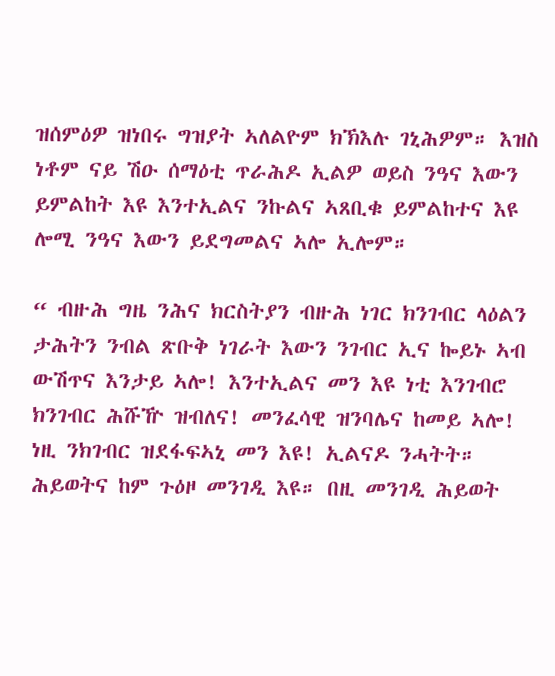ዝሰምዕዎ ዝነበሩ ግዝያት ኣለልዮም ክኽእሉ ገኒሕዎም። እዝስ ነቶም ናይ ሽዑ ሰማዕቲ ጥራሕዶ ኢልዎ ወይስ ንዓና እውን ይምልከት እዩ እንተኢልና ንኩልና ኣጸቢቁ ይምልከተና እዩ ሎሚ ንዓና እውን ይደግመልና ኣሎ ኢሎም።

“ ብዙሕ ግዜ ንሕና ክርስትያን ብዙሕ ነገር ክንገብር ላዕልን ታሕትን ንብል ጽቡቅ ነገራት እውን ንገብር ኢና ኰይኑ ኣብ ውሽጥና እንታይ ኣሎ! እንተኢልና መን እዩ ነቲ እንገብሮ ክንገብር ሕሹዅ ዝብለና! መንፈሳዊ ዝንባሌና ከመይ ኣሎ! ነዚ ንክገብር ዝደፋፍኣኒ መን እዩ! ኢልናዶ ንሓትት። ሕይወትና ከም ጉዕዞ መንገዲ እዩ። በዚ መንገዲ ሕይወት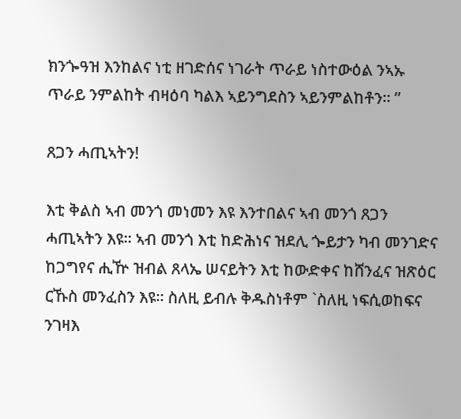ክንጐዓዝ እንከልና ነቲ ዘገድሰና ነገራት ጥራይ ነስተውዕል ንኣኡ ጥራይ ንምልከት ብዛዕባ ካልእ ኣይንግደስን ኣይንምልከቶን። ”

ጸጋን ሓጢኣትን!

እቲ ቅልስ ኣብ መንጎ መነመን እዩ እንተበልና ኣብ መንጎ ጸጋን ሓጢኣትን እዩ። ኣብ መንጎ እቲ ከድሕነና ዝደሊ ጐይታን ካብ መንገድና ከጋግየና ሒዅ ዝብል ጸላኤ ሠናይትን እቲ ከውድቀና ከሸንፈና ዝጽዕር ርኹስ መንፈስን እዩ። ስለዚ ይብሉ ቅዱስነቶም `ስለዚ ነፍሲወከፍና ንገዛእ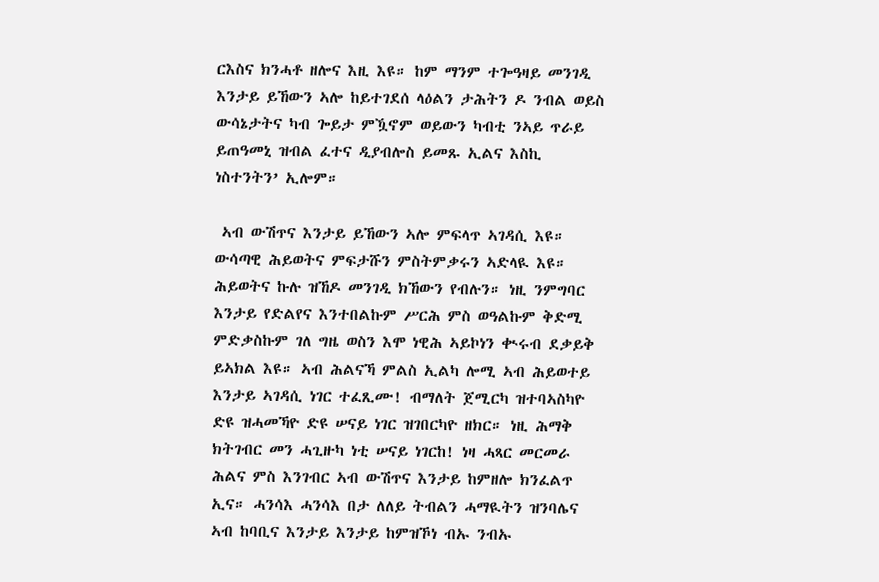ርእስና ክንሓቶ ዘሎና እዚ እዩ። ከም ማንም ተጐዓዛይ መንገዲ እንታይ ይኸውን ኣሎ ከይተገደሰ ላዕልን ታሕትን ዶ ንብል ወይስ ውሳኔታትና ካብ ጐይታ ምዃኖም ወይውን ካብቲ ንኣይ ጥራይ ይጠዓመኒ ዝብል ፈተና ዲያብሎስ ይመጹ ኢልና እስኪ ነስተንትን’ ኢሎም።

 ኣብ ውሽጥና እንታይ ይኸውን ኣሎ ምፍላጥ ኣገዳሲ እዩ። ውሳጣዊ ሕይወትና ምፍታሹን ምስትምቃሩን ኣድላዪ እዩ። ሕይወትና ኩሉ ዝኸዶ መንገዲ ክኸውን የብሉን። ነዚ ንምግባር እንታይ የድልየና እንተበልኩም ሥርሕ ምስ ወዓልኩም ቅድሚ ምድቃስኩም ገለ ግዜ ወስን እሞ ነዊሕ ኣይኮነን ቊሩብ ደቃይቅ ይኣክል እዩ። ኣብ ሕልናኻ ምልስ ኢልካ ሎሚ ኣብ ሕይወተይ እንታይ ኣገዳሲ ነገር ተፈጺሙ! ብማለት ጀሚርካ ዝተባኣስካዮ ድዩ ዝሓመኻዮ ድዩ ሠናይ ነገር ዝገበርካዮ ዘክር። ነዚ ሕማቅ ክትገብር መን ሓጊዙካ ነቲ ሠናይ ነገርከ! ነዛ ሓጻር መርመራ ሕልና ምስ እንገብር ኣብ ውሽጥና እንታይ ከምዘሎ ክንፈልጥ ኢና። ሓንሳእ ሓንሳእ በታ ለለይ ትብልን ሓማዪትን ዝንባሌና ኣብ ከባቢና እንታይ እንታይ ከምዝኾነ ብኡ ንብኡ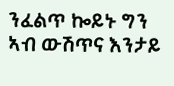ንፈልጥ ኰይኑ ግን ኣብ ውሽጥና እንታይ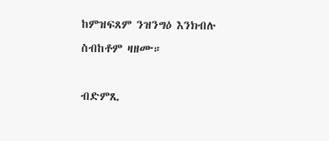ከምዝፍጸም ንዝንግዕ እንክብሉ ስብከቶም ዛዘሙ።

ብድምጺ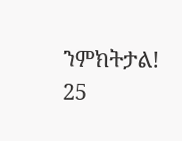ንምክትታል!
25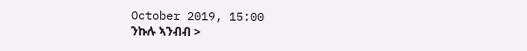October 2019, 15:00
ንኩሉ ኣንብብ >